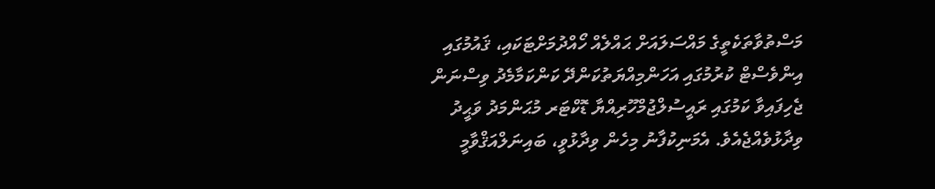މަސްތުވާތަކެތީގެ މައްސަލައަށް ޙައްލެއް ހޯއްދުމަށްޓަކައި، ޤައުމުގައި އިންވެސްޓް ކުރުމުގައި އަހަންމިއްޔަތުކަންދޭ ކަންކަމާމެދު ވިސްނަން ޖެހިފައިވާ ކަމުގައި ރައީސުލްޖުމްހޫރިއްޔާ ޑޮކްޓަރ މުޙަންމަދު ވަޙީދު ވިދާޅުވެއްޖެއެވެ. އެމަނިކުފާނު މިހެން ވިދާޅުވީ، ބައިނަލްއަޤްވާމީ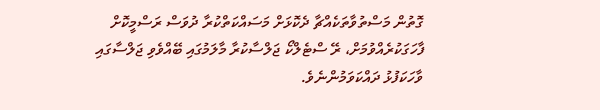ގޮތުން މަސްތުވާތަކެއްޗާ ދެކޮޅަށް މަސައްކަތްކުރާ ދުވަސް ރަސްމީކޮށް ފާހަގަކުރެއްވުމަށް، ރޭ ސްޓެލްކޯ ޖަލްސާކުރާ މާލަމުގައި ބޭއްވެވި ޖަލްސާގައި ވާހަކަފުޅު ދައްކަވަމުންނެވެ.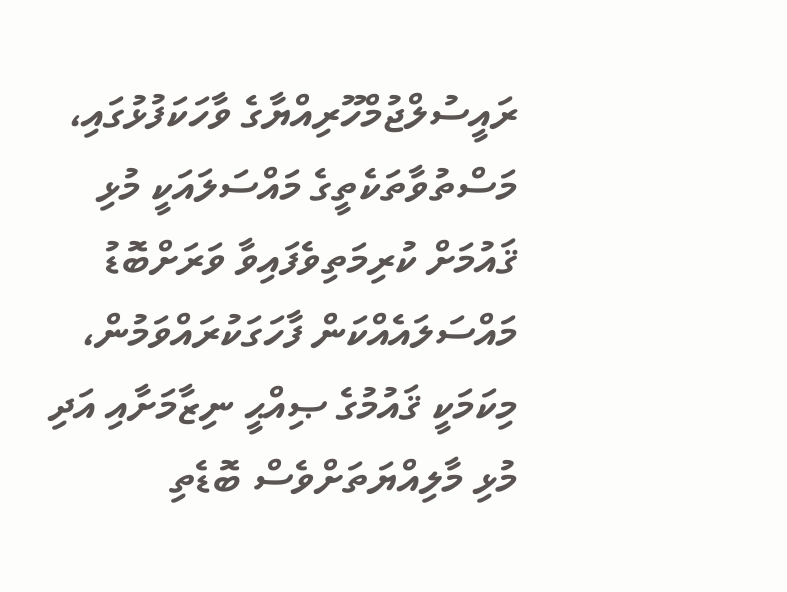ރައީސުލްޖުމްހޫރިއްޔާގެ ވާހަކަފުޅުގައި، މަސްތުވާތަކެތީގެ މައްސަލައަކީ މުޅި ޤައުމަށް ކުރިމަތިވެފައިވާ ވަރަށްބޮޑު މައްސަލައެއްކަން ފާހަގަކުރައްވަމުން، މިކަމަކީ ޤައުމުގެ ޞިއްޙީ ނިޒާމަށާއި އަދި މުޅި މާލިއްޔަތަށްވެސް ބޮޑެތި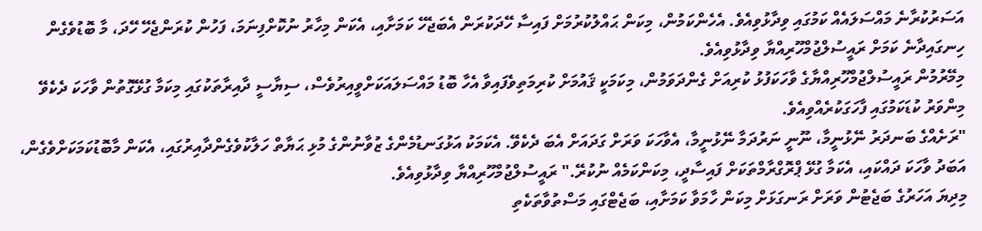އަސަރުކުރާނެ މައްސަލައެއް ކަމުގައި ވިދާޅުވިއެވެ. އެހެންކަމުން، މިކަން ޙައްލުކުރުމަށް ފައިސާ ހޭދަކުރަން އެބަޖެހޭ ކަމަށާއި، އެކަން މިހާރު ނުކޮށްފިނަމަ، ފަހުން ކުރަންޖެހޭ ހޭދަ، މާ ބޮޑުވެގެން ހިނގައިދާނެ ކަމަށް ރައީސުލްޖުމްހޫރިއްޔާ ވިދާޅުވިއެވެ.
މިމޭރުމުން ރައީސުލްޖުމްހޫރިއްޔާގެ ވާހަކަފުޅު ކުރިއަށް ގެންދަވަމުން، މިކަމަކީ ޤައުމަށް ކުރިމަތިވެފައިވާ އެހާ ބޮޑު މައްސަލައަކަށްވީއިރުވެސް، ސިޔާސީ ދާއިރާތަކުގައި މިކަމާ ގުޅޭގޮތުން ވާހަކަ ދެކެވޭ މިންވަރު ކުޑަކަމުގައި ފާހަގަކުރެއްވިއެވެ.
"ރަށެއްގެ ބަނދަރު ނޭޅުނީމާ، ނޫނީ ނަރުދަމާ ނޭޅުނީމާ، އެވާހަކަ ވަރަށް ގަދައަށް އެބަ ދެކެވޭ. އެކަމަކު އަޅުގަނޑުމެންގެ ޒުވާނުންގެ މުޅި ޙަޔާތް ހަލާކުވެގެންދާއިރުގައި، އެކަން މާބޮޑުކަމަކަށްވެގެން، އަބަދު ވާހަކަ ދައްކައި، އެކަމާ ގުޅޭ ޕްރޮގްރާމްތަކަށް ފައިސާދީ، މިކަންކަމެއް ނުކުރޭ." ރައީސުލްޖުމްހޫރިއްޔާ ވިދާޅުވިއެވެ.
މިދިޔަ އަހަރުގެ ބަޖެޓުން ވަރަށް ރަނގަޅަށް މިކަން ހާމަވާ ކަމަށާއި، ބަޖެޓްގައި މަސްތުވާތަކެތި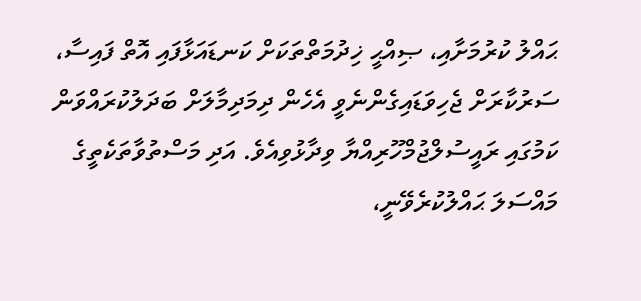ޙައްލު ކުރުމަށާއި، ޞިއްޙީ ޚިދުމަތްތަކަށް ކަނޑައަޅާފައި އޮތް ފައިސާ، ސަރުކާރަށް ޖެހިވަޑައިގެންނެވީ އެހެން ދިމަދިމާލަށް ބަދަލުކުރައްވަން ކަމުގައި ރައީސުލްޖުމްހޫރިއްޔާ ވިދާޅުވިއެވެ. އަދި މަސްތުވާތަކެތީގެ މައްސަލަ ޙައްލުކުރެވޭނީ،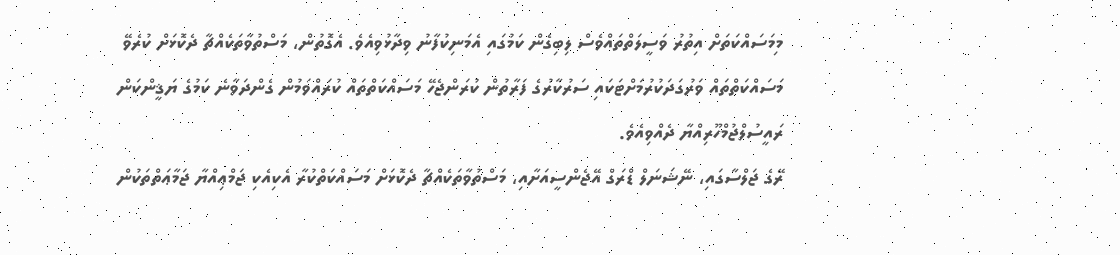މިމަސައްކަތަށް އިތުރު ވަސީލަތްތައްވެސް ލިބިގެން ކަމުގައި އެމަނިކުފާނު ވިދާޅުވިއެވެ. އެގޮތުން، މަސްތުވާތަކެއްޗާ ދެކޮޅަށް ކުރެވޭ މަސައްކަތްތައް ވަރުގަދަކުރުމަށްޓަކައި ސަރުކާރުގެ ފަރާތުން ކުރަންޖެހޭ މަސައްކަތްތައް ކުރައްވަމުން ގެންދަވާނެ ކަމުގެ ޔަޤީންކަން ރައީސުލްޖުމްހޫރިއްޔާ ދެއްވިއެވެ.
ރޭގެ ޖަލްސާގައި، ނޭޝަނަލް ޑްރަގް އޭޖެންސީއަށާއި، މަސްތުވާތަކެއްޗާ ދެކޮޅަށް މަސައްކަތްކުރާ އެކިއެކި ޖަމްޢިއްޔާ ޖަމާޢަތްތަކުން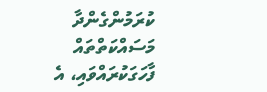ކުރަމުންގެންދާ މަސައްކަތްތައް ފާހަގަކުރައްވައި، އެ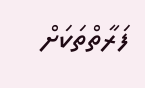ފަރާތްތަކަށް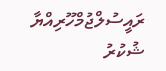ރައީސުލްޖުމްހޫރިއްޔާ ޝުކުރު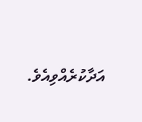އަދާކުރެއްވިއެވެ.